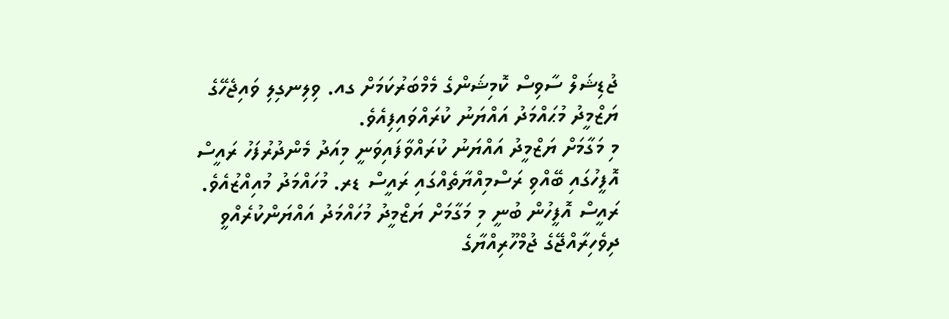ޖުޑިޝަލް ސާވިސް ކޮމިޝަންގެ މެމްބަރުކަމަށް ގއ. ވިލިނގިލި ވައިޖެހޭގެ ޔަޒްމީދު މުޙައްމަދު އައްޔަނު ކުރައްވައިފިއެވެ.
މި މަގާމަށް ޔަޒްމީދު އައްޔަނު ކުރައްވާފައިވަނީ މިއަދު މެންދުރުފަހު ރައީސް އޮފީހުގައި ބޭއްވި ރަސްމިއްޔާތެއްގައި ރައީސް ޑރ. މުހައްމަދު މުއިއްޒުއެވެ.
ރައީސް އޮފީހުން ބުނީ މި މަގާމަށް ޔަޒްމީދު މުހައްމަދު އައްޔަންކުރެއްވީ ދިވެހިރާއްޖޭގެ ޖުމްހޫރިއްޔާގެ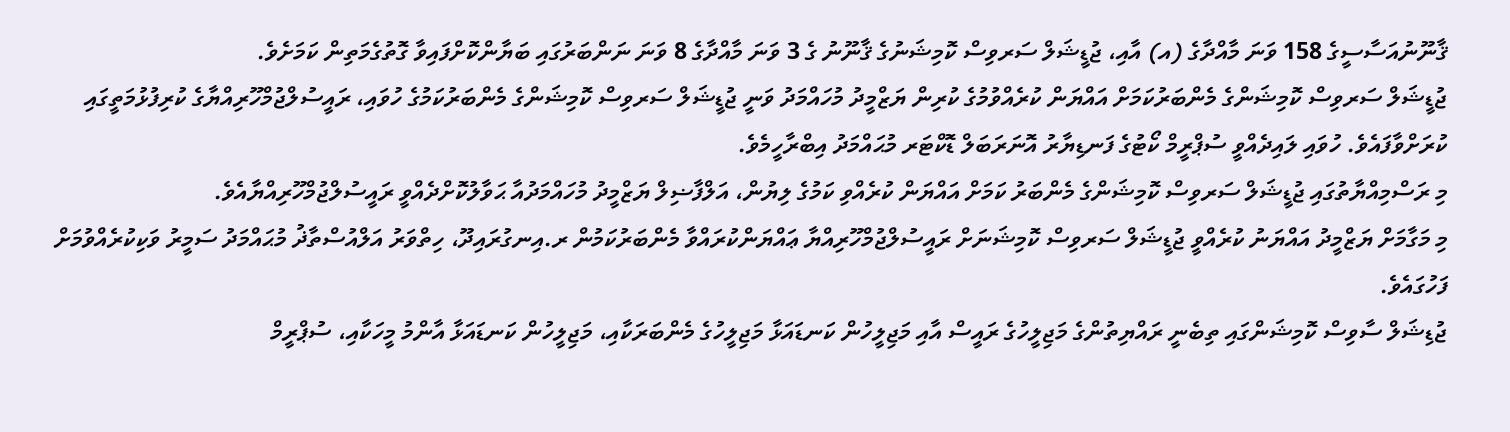ޤާނޫނުއަސާސީގެ 158 ވަނަ މާއްދާގެ (އ) އާއި، ޖުޑީޝަލް ސަރވިސް ކޮމިޝަނުގެ ޤާނޫނު ގެ 3 ވަނަ މާއްދާގެ 8 ވަނަ ނަންބަރުގައި ބަޔާންކޮށްފައިވާ ގޮތުގެމަތިން ކަމަށެވެ.
ޖުޑީޝަލް ސަރވިސް ކޮމިޝަންގެ މެންބަރުކަމަށް އައްޔަން ކުރެއްވުމުގެ ކުރިން ޔަޒްމީދު މުހައްމަދު ވަނީ ޖުޑީޝަލް ސަރވިސް ކޮމިޝަންގެ މެންބަރުކަމުގެ ހުވައި، ރައީސުލްޖުމްހޫރިއްޔާގެ ކުރިފުޅުމަތީގައި ކުރަށްވާފައެވެ. ހުވައި ލައިދެއްވީ ސުޕްރީމް ކޯޓުގެ ފަނޑިޔާރު އޮނަރަބަލް ޑޮކްޓަރ މުޙައްމަދު އިބްރާހީމެވެ.
މި ރަސްމިއްޔާތުގައި ޖުޑީޝަލް ސަރވިސް ކޮމިޝަންގެ މެންބަރު ކަމަށް އައްޔަން ކުރެއްވި ކަމުގެ ލިޔުން، އަލްފާޟިލް ޔަޒްމީދު މުހައްމަދުއާ ޙަވާލުކޮށްދެއްވީ ރައީސުލްޖުމްހޫރިއްޔާއެވެ.
މި މަގާމަށް ޔަޒްމީދު އައްޔަނު ކުރެއްވީ ޖުޑީޝަލް ސަރވިސް ކޮމިޝަނަށް ރައީސުލްޖުމްހޫރިއްޔާ ޢައްޔަންކުރައްވާ މެންބަރުކަމުން ރ.އިނގުރައިދޫ، ހިތްވަރު އަލްއުސްތާޛު މުޙައްމަދު ސަމީރު ވަކިކުރެއްވުމަށް ފަހުގައެވެ.
ޖުޑިޝަލް ސާވިސް ކޮމިޝަންގައި ތިބެނީ ރައްޔިތުންގެ މަޖިލީހުގެ ރައީސް އާއި މަޖިލީހުން ކަނޑައަޅާ މަޖިލީހުގެ މެންބަރަކާއި، މަޖިލީހުން ކަނޑައަޅާ އާންމު މީހަކާއި، ސުޕްރީމް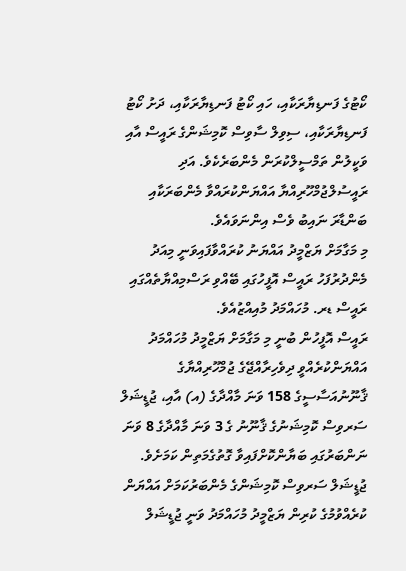ކޯޓުގެ ފަނޑިޔާރަކާއި، ހައި ކޯޓު ފަނޑިޔާރަކާއި، ދަށު ކޯޓު ފަނޑިޔާރަކާއި، ސިވިލް ސާވިސް ކޮމިޝަންގެ ރައީސް އާއި ވަކީލުން ތަމްސީލްކުރަން މެންބަރެކެވެ. އަދި ރައީސުލްޖުމްހޫރިއްޔާ އައްޔަންކުރައްވާ މެންބަރަކާއި ބަންޑާރަ ނައިބު ވެސް އިންނަވައެވެ.
މި މަގާމަށް ޔަޒްމީދު އައްޔަނު ކުރައްވާފައިވަނީ މިއަދު މެންދުރުފަހު ރައީސް އޮފީހުގައި ބޭއްވި ރަސްމިއްޔާތެއްގައި ރައީސް ޑރ. މުހައްމަދު މުއިއްޒުއެވެ.
ރައީސް އޮފީހުން ބުނީ މި މަގާމަށް ޔަޒްމީދު މުހައްމަދު އައްޔަންކުރެއްވީ ދިވެހިރާއްޖޭގެ ޖުމްހޫރިއްޔާގެ ޤާނޫނުއަސާސީގެ 158 ވަނަ މާއްދާގެ (އ) އާއި، ޖުޑީޝަލް ސަރވިސް ކޮމިޝަނުގެ ޤާނޫނު ގެ 3 ވަނަ މާއްދާގެ 8 ވަނަ ނަންބަރުގައި ބަޔާންކޮށްފައިވާ ގޮތުގެމަތިން ކަމަށެވެ.
ޖުޑީޝަލް ސަރވިސް ކޮމިޝަންގެ މެންބަރުކަމަށް އައްޔަން ކުރެއްވުމުގެ ކުރިން ޔަޒްމީދު މުހައްމަދު ވަނީ ޖުޑީޝަލް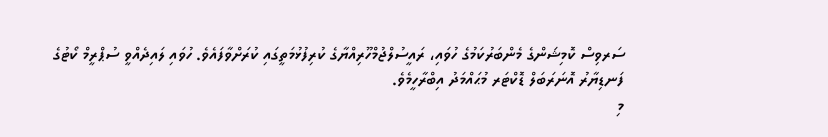ސަރވިސް ކޮމިޝަންގެ މެންބަރުކަމުގެ ހުވައި، ރައީސުލްޖުމްހޫރިއްޔާގެ ކުރިފުޅުމަތީގައި ކުރަށްވާފައެވެ. ހުވައި ލައިދެއްވީ ސުޕްރީމް ކޯޓުގެ ފަނޑިޔާރު އޮނަރަބަލް ޑޮކްޓަރ މުޙައްމަދު އިބްރާހީމެވެ.
މި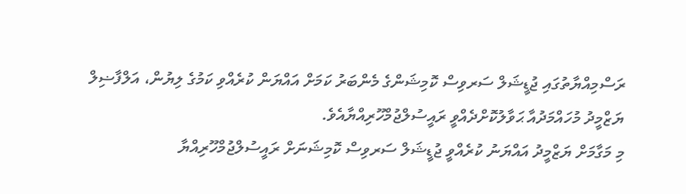ރަސްމިއްޔާތުގައި ޖުޑީޝަލް ސަރވިސް ކޮމިޝަންގެ މެންބަރު ކަމަށް އައްޔަން ކުރެއްވި ކަމުގެ ލިޔުން، އަލްފާޟިލް ޔަޒްމީދު މުހައްމަދުއާ ޙަވާލުކޮށްދެއްވީ ރައީސުލްޖުމްހޫރިއްޔާއެވެ.
މި މަގާމަށް ޔަޒްމީދު އައްޔަނު ކުރެއްވީ ޖުޑީޝަލް ސަރވިސް ކޮމިޝަނަށް ރައީސުލްޖުމްހޫރިއްޔާ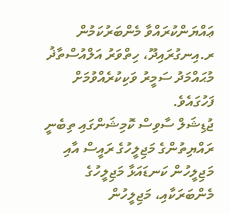ޢައްޔަންކުރައްވާ މެންބަރުކަމުން ރ.އިނގުރައިދޫ، ހިތްވަރު އަލްއުސްތާޛު މުޙައްމަދު ސަމީރު ވަކިކުރެއްވުމަށް ފަހުގައެވެ.
ޖުޑިޝަލް ސާވިސް ކޮމިޝަންގައި ތިބެނީ ރައްޔިތުންގެ މަޖިލީހުގެ ރައީސް އާއި މަޖިލީހުން ކަނޑައަޅާ މަޖިލީހުގެ މެންބަރަކާއި، މަޖިލީހުން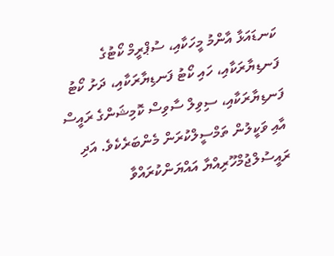ކަނޑައަޅާ އާންމު މީހަކާއި، ސުޕްރީމް ކޯޓުގެ ފަނޑިޔާރަކާއި، ހައި ކޯޓު ފަނޑިޔާރަކާއި، ދަށު ކޯޓު ފަނޑިޔާރަކާއި، ސިވިލް ސާވިސް ކޮމިޝަންގެ ރައީސް އާއި ވަކީލުން ތަމްސީލްކުރަން މެންބަރެކެވެ. އަދި ރައީސުލްޖުމްހޫރިއްޔާ އައްޔަންކުރައްވާ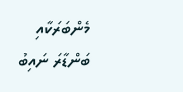މެންބަރަކާއި ބަންޑާރަ ނައިބު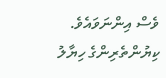ވެސް އިންނަވައެވެ.
ކިޔުންތެރިންގެ ހިޔާލު